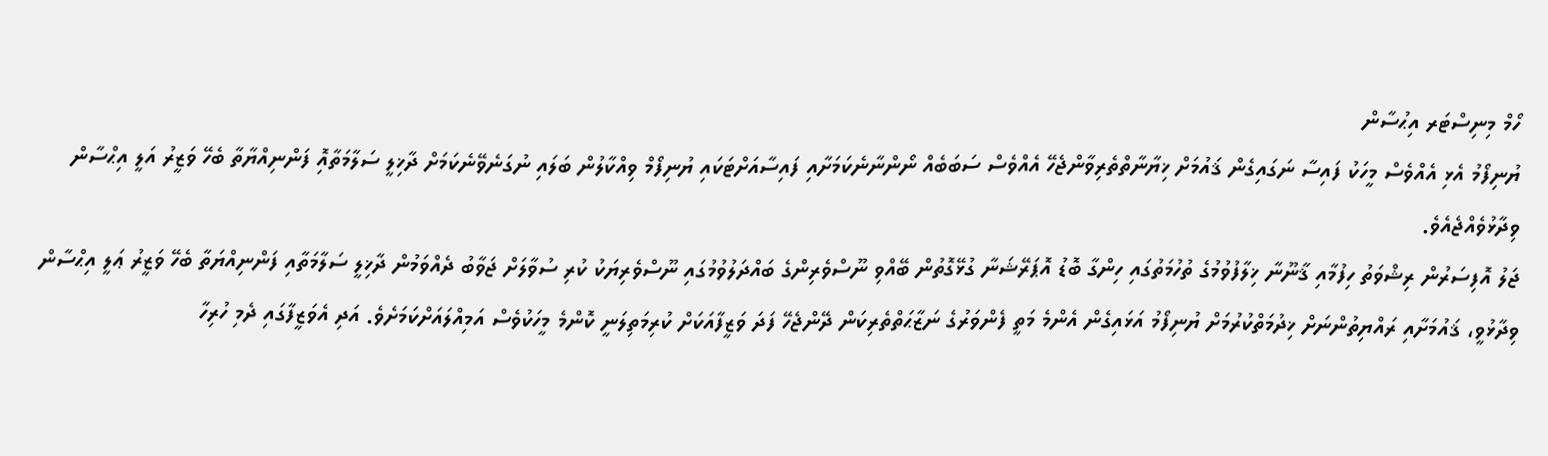ހޯމް މިނިސްޓަރ އިޙުސާން
ޔުނިފޯމު އެޅި އެއްވެސް މީހަކު ފައިސާ ނަގައިގެން ޤައުމަށް ޚިޔާނާތްތެރިވާންޖެހޭ އެއްވެސް ސަބަބެއް ނޯންނާނެކަމަށާއި ފައިސާއަށްޓަކައި ޔުނިފޯމް ވިއްކާލުން ބަލައި ނުގަނެވޭނެކަމަށް ދާޚިލީ ސަލާމަތާއިޮ ފަންނިއްޔާތާ ބެހޭ ވަޒީރު އަލީ އިޙްސާން ވިދާޅުވެއްޖެއެވެ.
ޖަލު އޮފިސަރުން ރިޝްވަތު ހިފުމާއި ޤާނޫނާ ޚިލާފުވުމުގެ ތުހުމަތުގައި ހިންގާ ބޮޑު އޮޕަރޭޝަނާ ގުޅޭގޮތުން ބޭއްވި ނޫސްވެރިންގެ ބައްދަލުވުމުގައި ނޫސްވެރިޔަކު ކުރި ސުވާލަށް ޖަވާބު ދެއްވަމުން ދާޚިލީ ސަލާމަތާއި ފަންނިއްޔަތާ ބެހޭ ވަޒީރު ޢަލީ އިޙްސާން ވިދާޅުވީ، ޤައުމަށާއި ރައްޔިތުންނަށް ޚިދުމަތްކުރުމަށް ޔުނިފޯމު އަޅައިގެން އެންމެ މަތީ ފެންވަރުގެ ނަޒާޙަތްތެރިކަން ދޭންޖެހޭ ފަދަ ވަޒީފާއަކަށް ކުރިމަތިލަނީ ކޮންމެ މީހަކުވެސް އަމިއްލައަށްކަމަށެވެ. އަދި އެވަޒީފާގައި ދެމި ހުރިހާ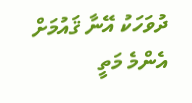ދުވަހަކު އޭނާ ޤައުމަށް އެންމެ މަތީ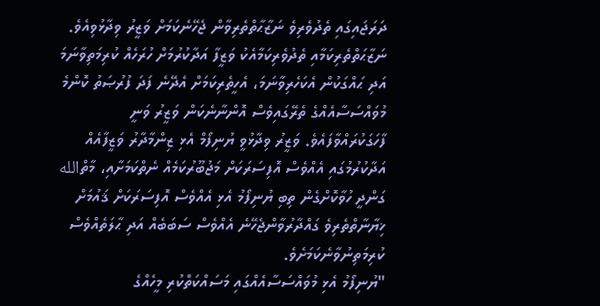ދަރަޖައިގައި ތެދުވެރިވެ ނަޒާޙާތްތެރިވާން ޖެހޭނެކަމަށް ވަޒީރު ވިދާޅުވިއެވެ.
ނަޒާޙަތްތެރިކަމާއި ތެދުވެރިކަމާއެކު ވަޒީފާ އަދާކުރުމަށް ހުރަހެއް ކުރިމަތިވާނަމަ އަދި ޙައްގަކުން އެކަހެރިވާނަމަ، އެހީތެރިކަމަށް އެދޭނެ ފަދަ ފުރުޞަތު ކޮންމެ މުވައްސަސާއެއްގެ ތެރޭގައިވެސް އޮންނާނެކަން ވަޒީރު ވަނީ ފާހަގަކުރައްވާފައެވެ. ވަޒީރު ވިދާޅުވީ ޔުނިފޯމް އެޅި ޒިންމާދާރު ވަޒީފާއެއް އަދާކުރުމުގައި އެއްވެސް އޮފިސަރަކަށް މަޖުބޫރުކަމެއް ނެތްކަމަށާއި، މާތްالله ގަންދީ ހުވާކޮށްގެން ތިބި ޔުނިފޯމު އެޅި އެއްވެސް އޮފިސަރަކަށް ޤައުމަށް ޚިޔާނާތްތެރިވެ ގައްދާރުވާންޖެހޭނެ އެއްވެސް ސަބަބެއް އަދި ޙާލަތެއްވެސް ކުރިމަތިނުވާނެކަމަށެވެ.
"ޔުނިފޯމު އެޅި މުވައްސަސާއެއްގައި މަސައްކަތްކުރި މީހެއްގެ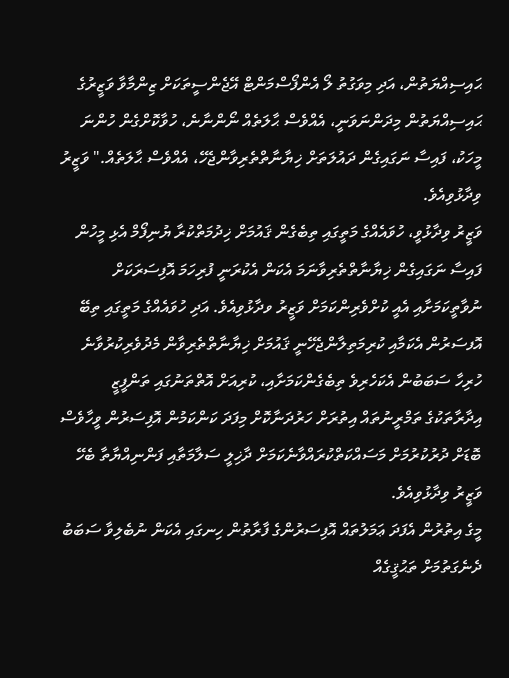ޙައިސިއްޔަތުން، އަދި މިވަގުތު ލޯ އެންފޯސްމަންޓް އޭޖެންސީތަކަށް ޒިންމާވާ ވަޒީރުގެ ޙައިސިއްޔަތުން މިދަންނަވަނީ، އެއްވެސް ޙާލަތެއް ނޯންނާނެ، ހުވާކޮށްގެން ހުންނަ މީހަކު، ފައިސާ ނަގައިގެން ދައުލަތަށް ޚިޔާނާތްތެރިވާންޖެހޭ، އެއްވެސް ޙާލަތެއް." ވަޒީރު ވިދާޅުވިއެވެ.
ވަޒީރު ވިދާޅުވީ، ހުވައެއްގެ މަތީގައި ތިބެގެން ޤައުމަށް ޚިދުމަތްކުރާ ޔުނިފޯމް އެޅި މީހުން ފައިސާ ނަގައިގެން ޚިޔާނާތްތެރިވާނަމަ އެކަން އެކުރަނީ ފުރިހަމަ އޮފިސަރަކަށް ނުވާތީކަމަށާއި އެއީ ކުށްވެރިންކަމަށް ވަޒީރު ވދާޅުވިއެވެ. އަދި ހުވައެއްގެ މަތީގައި ތިބޭ އޮފސަރުން އެކަމާއި ކުރިމަތިލާންޖެހޭނީ ޤައުމަށް ޚިޔާނާތްތެރިވާން މެދުވެރިކުރުވާނެ ހުރިހާ ސަބަބުން އެކަހެރިވެ ތިބެގެންކަމަށާއި، ކުރިއަށް އޮތްތަނުގައި ތަންފީޒީ އިދާރާތަކުގެ ތަމްރީނުތައް އިތުރަށް ހަރުދަނާކޮށް މިފަދަ ކަންކަމުން އޮފިސަރުން ވީހާވެސް ބޮޑަށް ދުރުކުރުމަށް މަސައްކަތްކުރައްވާނެކަމަށް ދާޚިލީ ސަލާމަތާއި ފަންނިއްޔާތާ ބެހޭ ވަޒީރު ވިދާޅުވިއެވެ.
މީގެ އިތުރުން އެފަދަ ޢަމަލުތައް އޮފިސަރުންގެ ފާރާތުން ހިނގައި އެކަން ނުބެލިވާ ސަބަބު ދެނެގަތުމަށް ތަޙުޤީގެއް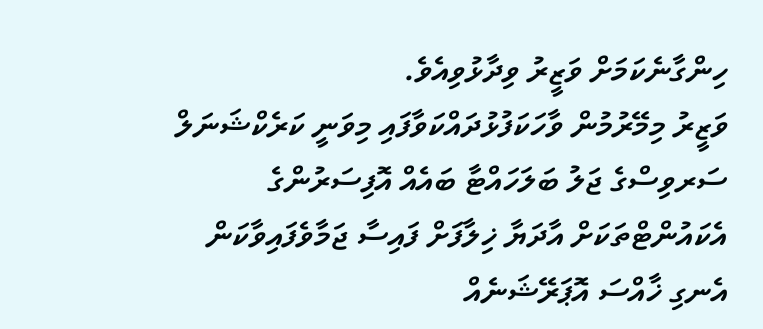ހިންގާނެކަމަށް ވަޒީރު ވިދާޅުވިއެވެ.
ވަޒީރު މިމޭރުމުން ވާހަކަފުޅުދައްކަވާފައި މިވަނީ ކަރެކްޝަނަލް ސަރވިސްގެ ޖަލު ބަލަހައްޓާ ބައެއް އޮފިސަރުންގެ އެކައުންޓްތަކަށް އާދަޔާ ޚިލާފަށް ފައިސާ ޖަމާވެފައިވާކަން އެނގި ޚާއްސަ އޮޕަރޭޝަނެއް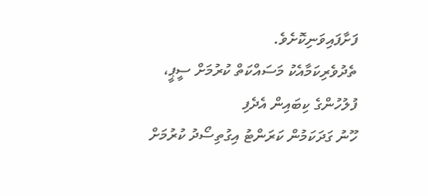ފަށާފައިވަނިކޮށެވެ.
ތެދުވެރިކަމާއެކު މަސައްކަތް ކުރުމަށް ސީޕީ، ފުލުހުންގެ ކިބައިން އެދެފި
ހޫނު ގަދަކަމުން ކަރަންޓު އިގުތިސޯދު ކުރުމަށް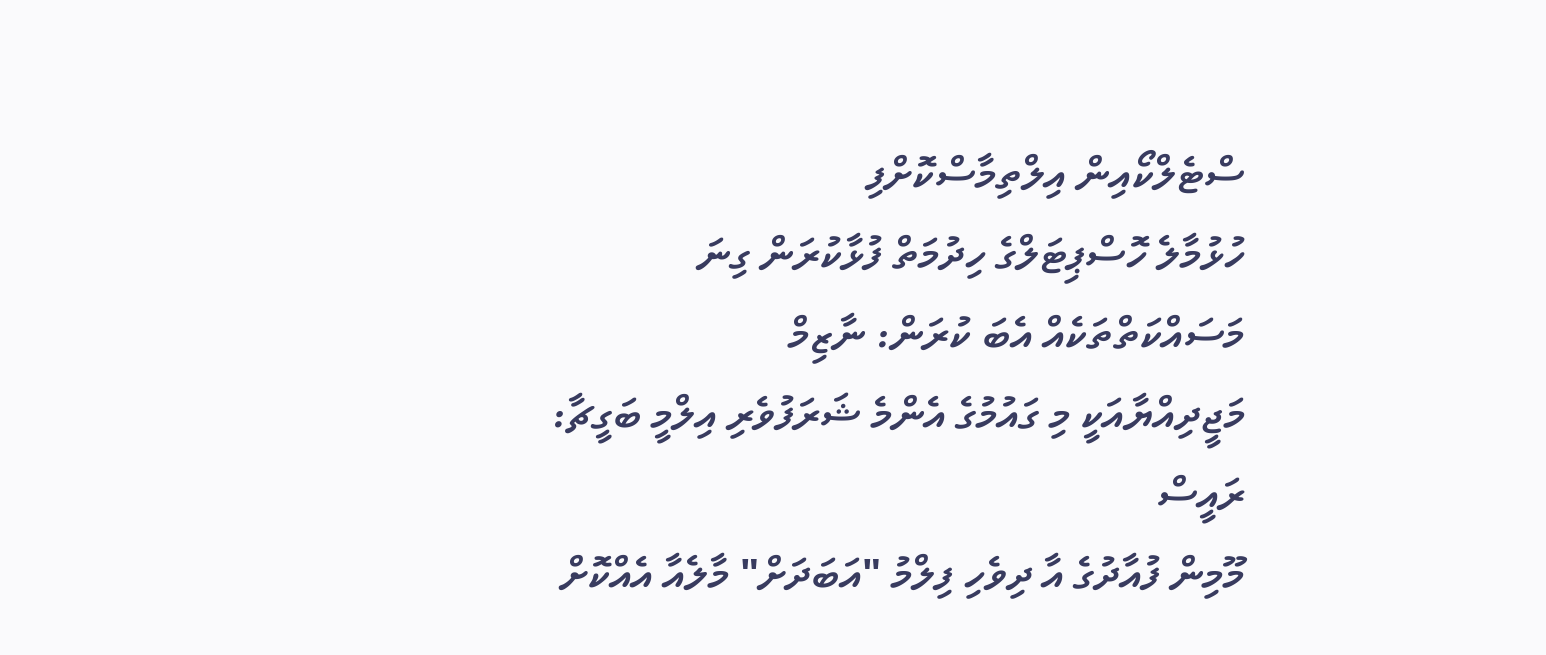ސްޓެލްކޯއިން އިލްތިމާސްކޮށްފި
ހުޅުމާލެ ހޮސްޕިޓަލްގެ ހިދުމަތް ފުޅާކުރަން ގިނަ މަސައްކަތްތަކެއް އެބަ ކުރަން: ނާޒިމް
މަޖީދިއްޔާއަކީ މި ގައުމުގެ އެންމެ ޝަރަފުވެރި އިލްމީ ބަގީޗާ: ރައީސް
މޫމިން ފުއާދުގެ އާ ދިވެހި ފިލްމު "އަބަދަށް" މާލެއާ އެއްކޮށް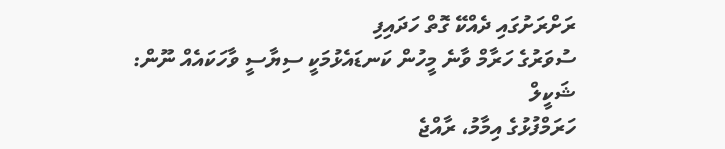ރަށްރަށުގައި ދެއްކޭ ގޮތް ހަދައިފި
ސުވަރުގެ ހަރާމް ވާނެ މީހުން ކަނޑައެޅުމަކީ ސިޔާސީ ވާހަކައެއް ނޫން: ޝަކީލް
ހަރަމްފުޅުގެ އިމާމު، ރާއްޖެ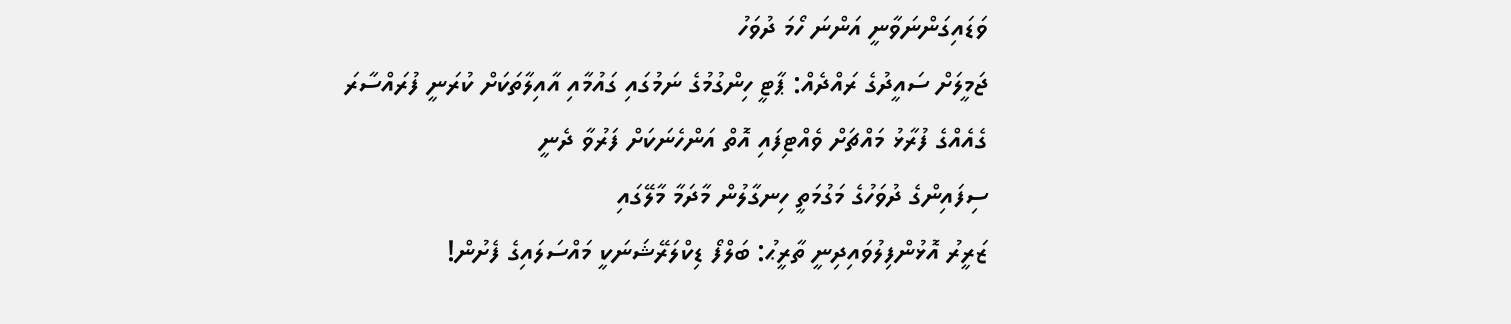ވަޑައިގަންނަވާނީ އަންނަ ހޯމަ ދުވަހު
ޖަމީލަށް ސައީދުގެ ރައްދެއް: ޕާޓީ ހިންގުމުގެ ނަމުގައި ގައުމާއި އާއިލާތަކަށް ކުރަނީ ފުރައްސާރަ
ގެއެއްގެ ފުރާޅު މައްޗަށް ވެއްޓިފައި އޮތް އަންހެނަކަށް ފަރުވާ ދެނީ
ސިފައިންގެ ދުވަހުގެ މަގުމަތީ ހިނގާލުން މާދަމާ މާލޭގައި
ޒަރީރު އޮޅުންފިލުވައިދިނީ ތާރީޙު: ބަލްފޯ ޑިކްލަރޭޝަނަކީ މައްސަލައިގެ ފެށުން!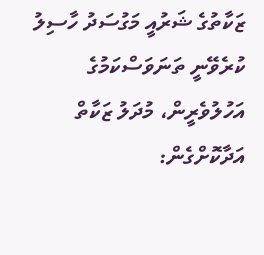ޒަކާތުގެ ޝަރުއީ މަގުސަދު ހާސިލު ކުރެވޭނީ ތަނަވަސްކަމުގެ އަހުލުވެރީން، މުދަލު ޒަކާތް އަދާކޮށްގެން: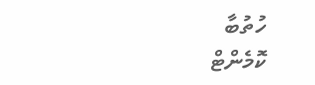ހުތުބާ
ކޮމެންޓް